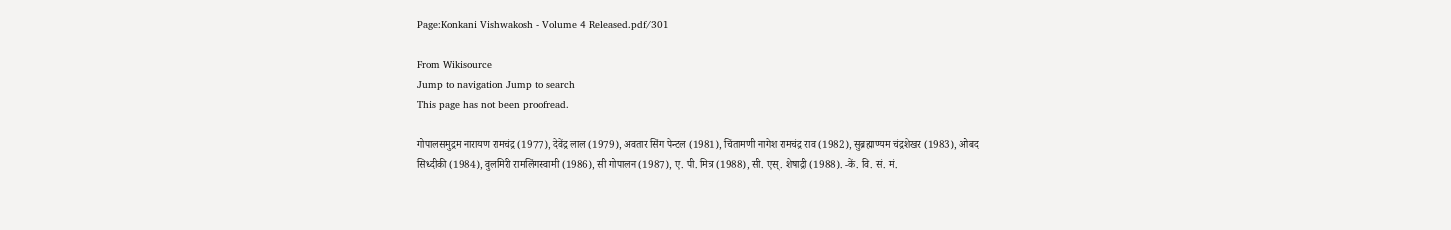Page:Konkani Vishwakosh - Volume 4 Released.pdf/301

From Wikisource
Jump to navigation Jump to search
This page has not been proofread.

गोपालसमुद्रम नारायण रामचंद्र (1977), देवेंद्र लाल (1979), अवतार सिंग पेन्टल (1981), चिंतामणी नागेश रामचंद्र राव (1982), सुब्रह्माण्यम चंद्रशेखर (1983), ओबद सिध्दीकी (1984), वुलमिरी रामलिंगस्वामी (1986), सी गोपालन (1987), ए. पी. मित्र (1988), सी. एस्. शेषाद्री (1988). -कें. वि. सं. मं.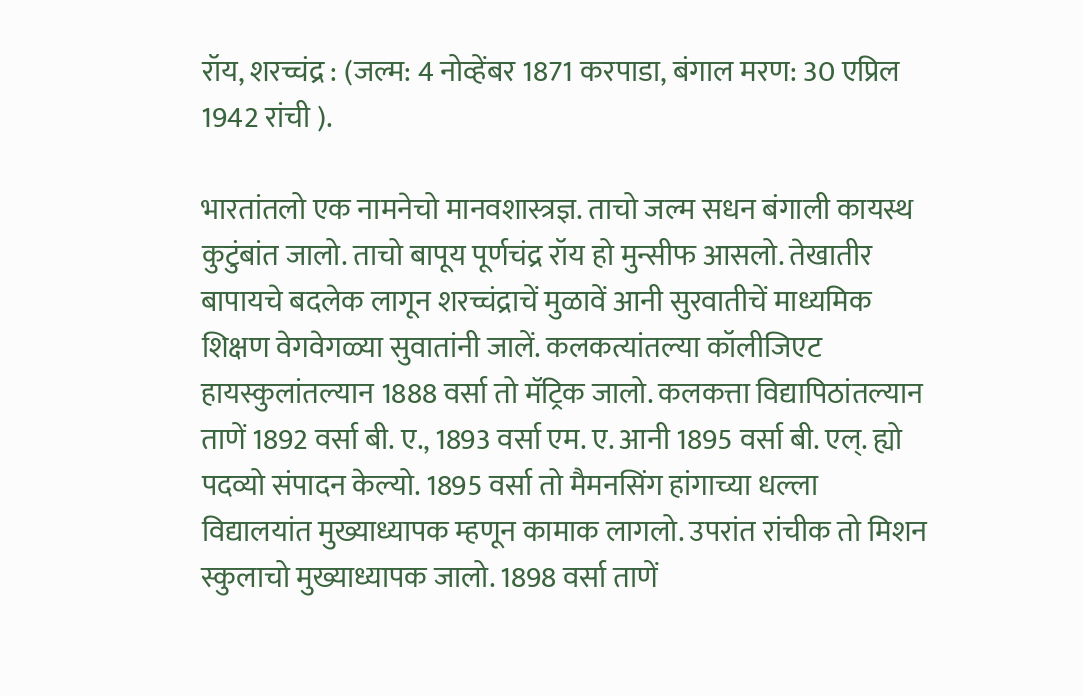रॉय, शरच्चंद्र : (जल्म: 4 नोव्हेंबर 1871 करपाडा, बंगाल मरण: 30 एप्रिल 1942 रांची ).

भारतांतलो एक नामनेचो मानवशास्त्रज्ञ. ताचो जल्म सधन बंगाली कायस्थ कुटुंबांत जालो. ताचो बापूय पूर्णचंद्र रॉय हो मुन्सीफ आसलो. तेखातीर बापायचे बदलेक लागून शरच्चंद्राचें मुळावें आनी सुरवातीचें माध्यमिक शिक्षण वेगवेगळ्या सुवातांनी जालें. कलकत्यांतल्या कॉलीजिएट हायस्कुलांतल्यान 1888 वर्सा तो मॅट्रिक जालो. कलकत्ता विद्यापिठांतल्यान ताणें 1892 वर्सा बी. ए., 1893 वर्सा एम. ए. आनी 1895 वर्सा बी. एल्. ह्यो पदव्यो संपादन केल्यो. 1895 वर्सा तो मैमनसिंग हांगाच्या धल्ला विद्यालयांत मुख्याध्यापक म्हणून कामाक लागलो. उपरांत रांचीक तो मिशन स्कुलाचो मुख्याध्यापक जालो. 1898 वर्सा ताणें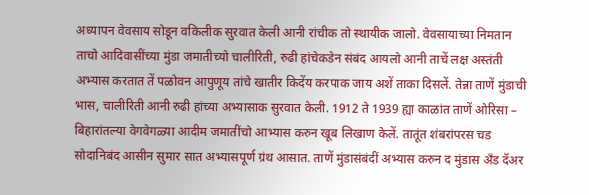अध्यापन वेवसाय सोडून वकिलीक सुरवात केली आनी रांचीक तो स्थायीक जालो. वेवसायाच्या निमतान ताचो आदिवासींच्या मुंडा जमातीच्यो चालीरिती, रुढी हांचेकडेन संबंद आयलो आनी ताचें लक्ष अस्तंती अभ्यास करतात तें पळोवन आपुणूय तांचे खातीर किदेंय करपाक जाय अशें ताका दिसलें. तेन्ना ताणें मुंडाची भास, चालीरिती आनी रुढी हांच्या अभ्यासाक सुरवात केली. 1912 ते 1939 ह्या काळांत ताणें ओरिसा – बिहारांतल्या वेगवेगळ्या आदीम जमातींचो आभ्यास करुन खूब लिखाण केलें. तातूंत शंबरांपरस चड सोदानिबंद आसीन सुमार सात अभ्यासपूर्ण ग्रंथ आसात. ताणें मुंडासंबंदीं अभ्यास करुन द मुंडास अँड दॅअर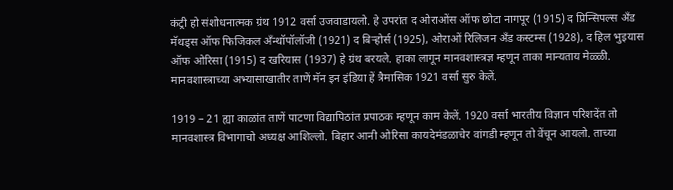कंट्री हो संशोधनात्मक ग्रंथ 1912 वर्सा उजवाडायलो. हे उपरांत द ओराओंस ऑफ छोटा नागपूर (1915) द प्रिन्सिपल्स अँड मॅथड्स ऑफ फिजिकल अँन्थॉपॉलॉजी (1921) द बिऱ्होर्स (1925), ओराओं रिलिजन अँड कस्टम्स (1928), द हिल भुइयास ऑफ ओरिसा (1915) द खरियास (1937) हे ग्रंथ बरयले. हाका लागून मानवशास्त्रज्ञ म्हणून ताका मान्यताय मेळ्ळी. मानवशास्त्राच्या अभ्यासाखातीर ताणें मॅन इन इंडिया हें त्रैमासिक 1921 वर्सा सुरु केलें.

1919 – 21 ह्या काळांत ताणें पाटणा विद्यापिठांत प्रपाठक म्हणून काम केलें. 1920 वर्सा भारतीय विज्ञान परिशदेंत तो मानवशास्त्र विभागाचो अध्यक्ष आशिल्लो. बिहार आनी ओरिसा कायदेमंडळाचेर वांगडी म्हणून तो वेंचून आयलो. ताच्या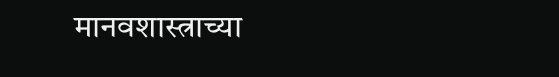मानवशास्त्राच्या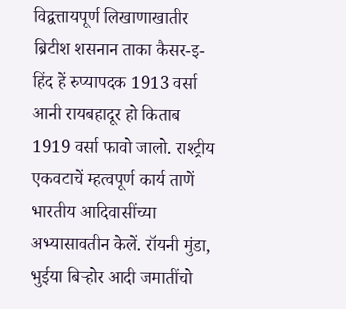विद्वत्तायपूर्ण लिखाणाखातीर ब्रिटीश शसनान ताका कैसर-इ-हिंद हें रुप्यापदक 1913 वर्सा आनी रायबहादूर हो किताब 1919 वर्सा फावो जालो. राश्ट्रीय एकवटाचें म्हत्वपूर्ण कार्य ताणें भारतीय आदिवासींच्या अभ्यासावतीन केलें. रॉयनी मुंडा, भुईया बिऱ्होर आदी जमातींचो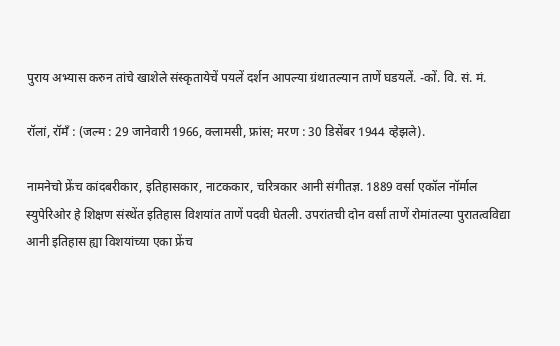पुराय अभ्यास करुन तांचे खाशेले संस्कृतायेचें पयलें दर्शन आपल्या ग्रंथातल्यान ताणें घडयलें. -कों. वि. सं. मं.

रॉलां, रॉमँ : (जल्म : 29 जानेवारी 1966, क्लामसी, फ्रांस; मरण : 30 डिसेंबर 1944 व्हेझले).

नामनेचो फ्रेंच कांदबरीकार, इतिहासकार, नाटककार, चरित्रकार आनी संगीतज्ञ. 1889 वर्सा एकॉल नॉर्माल स्युपेरिओर हे शिक्षण संस्थेंत इतिहास विशयांत ताणें पदवी घेतली. उपरांतची दोन वर्सां ताणें रोमांतल्या पुरातत्वविद्या आनी इतिहास ह्या विशयांच्या एका फ्रेंच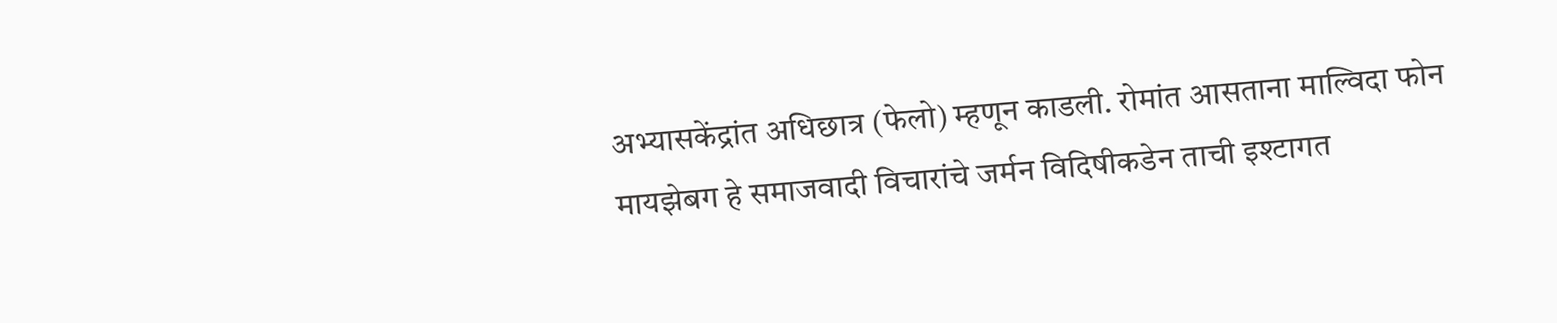अभ्यासकेंद्रांत अधिछात्र (फेलो) म्हणून काडली. रोमांत आसताना माल्विदा फोन मायझेबग हे समाजवादी विचारांचे जर्मन विदिषीकडेन ताची इश्टागत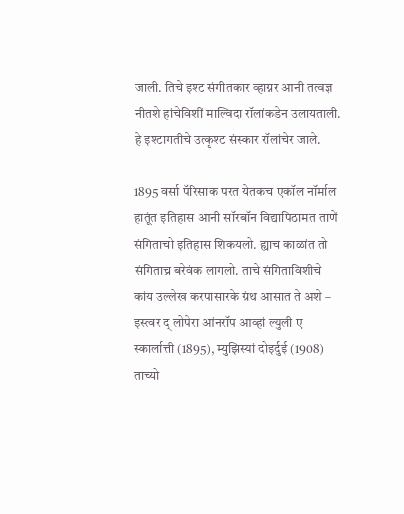जाली. तिचे इश्ट संगीतकार व्हाग्नर आनी तत्वज्ञ नीतशे हांचेविशीं माल्विदा रॉलांकडेन उलायताली. हे इश्टागतीचे उत्कृश्ट संस्कार रॉलांचेर जाले.

1895 वर्सा पॅरिसाक परत येतकच एकॉल नॉर्माल हातूंत इतिहास आनी सॉरबॉन विद्यापिठामत ताणें संगिताचो इतिहास शिकयलो. ह्याच काळांत तो संगिताच्र बरेवंक लागलो. ताचे संगिताविशीचे कांय उल्लेख करपासारके ग्रंथ आसात ते अशे – इस्त्वर द् लोपेरा आंनरॉप आव्हां ल्युली ए स्कार्लात्ती (1895), म्युझिस्यां दोइर्दुई (1908) ताच्यो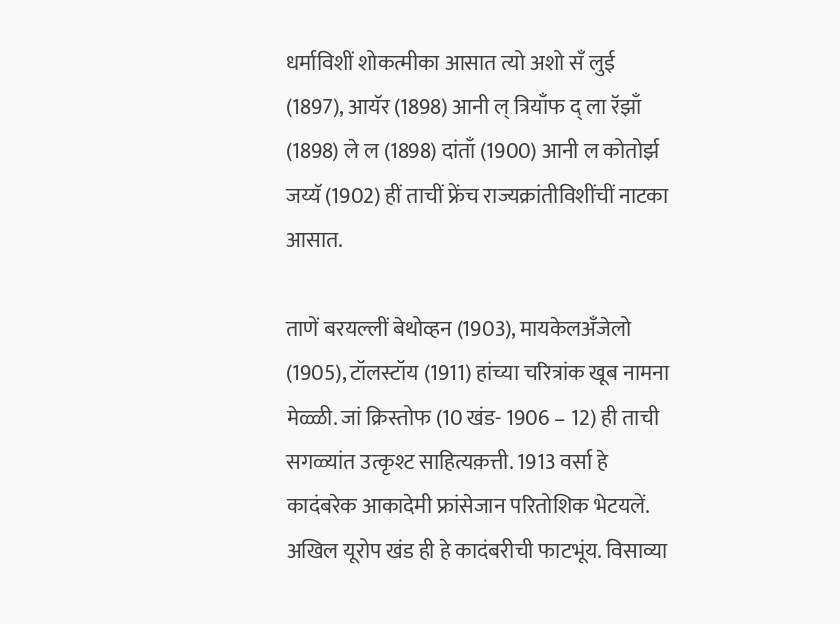धर्माविशीं शोकत्मीका आसात त्यो अशो सँ लुई (1897), आयॅर (1898) आनी ल् त्रियाँफ द् ला रॅझाँ (1898) ले ल (1898) दांताँ (1900) आनी ल कोतोर्झ जय्यॅ (1902) हीं ताचीं फ्रेंच राज्यक्रांतीविशींचीं नाटका आसात.

ताणें बरयल्लीं बेथोव्हन (1903), मायकेलअँजेलो (1905), टॉलस्टॉय (1911) हांच्या चरित्रांक खूब नामना मेळ्ळी. जां क्रिस्तोफ (10 खंड- 1906 – 12) ही ताची सगळ्यांत उत्कृश्ट साहित्यक़त्ती. 1913 वर्सा हे कादंबरेक आकादेमी फ्रांसेजान परितोशिक भेटयलें. अखिल यूरोप खंड ही हे कादंबरीची फाटभूंय. विसाव्या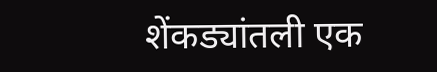शेंकड्यांतली एक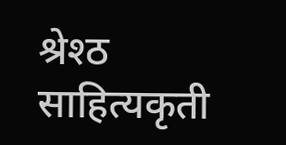श्रेश्ठ साहित्यकृती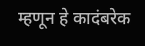म्हणून हे कादंबरेक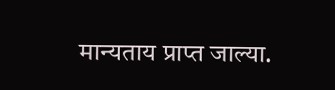मान्यताय प्राप्त जाल्या.